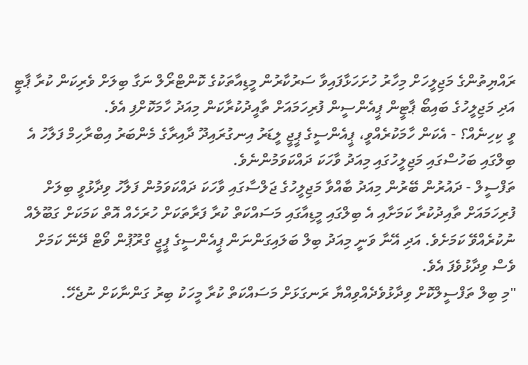ރައްޔިތުންގެ މަޖިލީހަށް މިހާރު ހުށަހަޅާފައިވާ ސަރުކާރުން މީޑިއާތަކުގެ ކޮންޓްރޯލް ނަގާ ބިލަށް ވެރިކަން ކުރާ ޕާޓީ އަދި މަޖިލީހުގެ ބައިބޯ ޕާޓީން ޕީއެންސީން ފުރިހަމައަށް ތާއީދުކުރާކަން މިއަދު ހާމަކޮށްފި އެވެ.
ވީ ކިހިނެއް؟ - އެކަން ހާމަކުރެއްވީ، ޕީއެންސީގެ ޕީޖީ ލީޑަރު އިނގުރައިދޫ ދާއިރާގެ މެންބަރު އިބްރާހިމް ފަލާހު އެ ބިލްގައި ބަހުސްގައި މަޖިލީހުގައި މިއަދު ވާހަކަ ދައްކަވަމުންނެވެ.
ތަފްސީލް - ދައުރުން ބޭރުން މިއަދު ބާއްވާ މަޖިލީހުގެ ޖަލްސާގައި ވާހަކަ ދައްކަވަމުން ފަލާހު ވިދާޅުވީ ބިލަށް ފުރިހަމައަށް ތާއިދުކުރާ ކަމަށާއި އެ ބިލްގައި މީޑިއާގައި މަސައްކަތް ކުރާ ފަރާތަކަށް ހުރަހެއް އޮތް ކަމަކަށް ގަބޫލެއް ނުކުރެއްވޭ ކަމަށެވެ. އަދި އޭނާ ވަނީ މިއަދު ބިލް ބަލައިގަންނަން ޕީއެންސީގެ ޕީޖީ ގްރޫޕުން ވޯޓް ދޭނޭ ކަމަށް ވެސް ވިދާޅުވެފަ އެވެ.
"މި ބިލް ތަފްސީލްކޮށް ވިދާޅުވެދެއްވިއްޔާ ރަނގަޅަށް މަސައްކަތް ކުރާ މީހަކު ބިރު ގަންނާކަށް ނުޖެހޭ.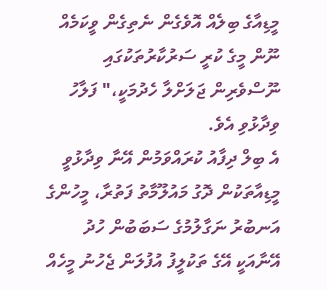މީޑިއާގެ ބިލެއް އޮވެގެން ނެތިގެން ވީކަމެއް ނޫން މީގެ ކުރީ ސަރުކާރުތަކުގައި ނޫސްވެރިން ޖަލަށްލާ ހެދުމަކީ،" ފަލާހު ވިދާޅުވި އެވެ.
އެ ބިލް ދިފާއު ކުރައްވަމުން އޭނާ ވިދާޅުވީ މީޑިއާތަކުން ދޮގު މައުލޫމާތު ފަތުރާ، މީހުންގެ އަނބުރު ނަގާލުމުގެ ސަބަބުން ހުދު އޭނާއަކީ އޭގެ ތަކުލީފު އުފުލަން ޖެހުނު މީހެއް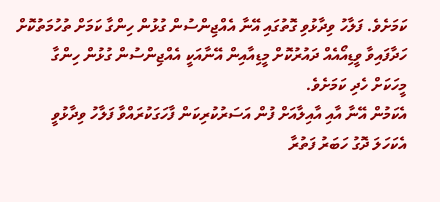ކަމަށެވެ. ފަލާހު ވިދާޅުވި ގޮތުގައި އޭނާ އެއްޖިންސުން ގުޅުން ހިންގާ ކަމަށް ތުހުމަތުކޮށް ހަދާފައިވާ ވީޑިއޯއެއް ދައުރުކޮށް މީޑިއާއިން އޭނާއަކީ އެއްޖިންސުން ގުޅުން ހިންގާ މީހަކަށް ހެދި ކަމަށެވެ.
އެކަމުން އޭނާ އާއި އާއިލާއަށް ފުން އަސަރުކުރިކަން ފާހަގަކުރައްވާ ފަލާހު ވިދާޅުވީ އެކަހަލަ ދޮގު ހަބަރު ފަތުރާ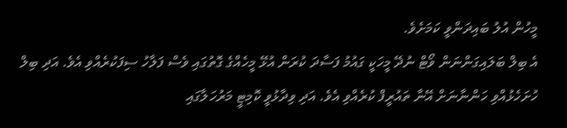މީހުން އުލު ބައިދަންވީ ކަމަށެވެ.
އެ ބިލް ބަލައިގަންނަން ވޯޓް ނުދޭ މީހަކީ ގައުމު ފަސާދަ ކުރަން އުޅޭ މީހެއްގެ ގޮތުގައި ވެސް ފަލާހު ސިފަކުރެއްވި އެވެ. އަދި ބިލް ހުށަހެޅުއްވި ހަންނާނަށް އޭނާ ތައުރީފް ކުރެއްވި އެވެ. އަދި ވިދާޅުވީ ކޮމިޓީ މަރުހަލާގައި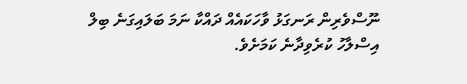ނޫސްވެރިން ރަނގަޅު ވާހަކައެއް ދައްކާ ނަމަ ބަލައިގަނެ ބިލް އިސްލާހު ކުރެވިދާނެ ކަމަށެވެ.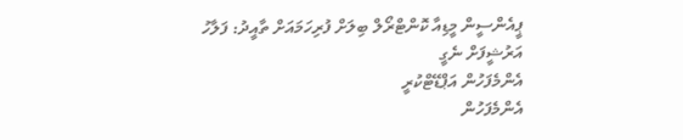ޕީއެންސީން މީޑިއާ ކޮންޓްރޯލް ބިލަށް ފުރިހަމައަށް ތާއީދު: ފަލާހު
އަރުޝީފަށް ނެގީ
އެންމެފަހުން އަޕްޑޭޓްކުރީ
އެންމެފަހުން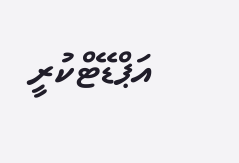އަޕްޑޭޓްކުރީ